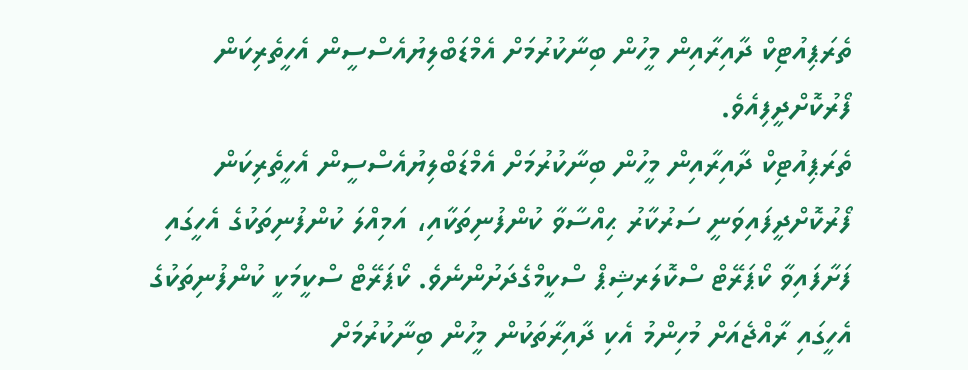ތެރަޕިއުޓިކް ދާއިރާއިން މީހުން ބިނާކުރުމަށް އެމްޑަބްލިޔުއެސްސީން އެހީތެރިކަން ފޯރުކޮށްދީފިއެވެ.
ތެރަޕިއުޓިކް ދާއިރާއިން މީހުން ބިނާކުރުމަށް އެމްޑަބްލިޔުއެސްސީން އެހީތެރިކަން ފޯރުކޮށްދީފައިވަނީ ސަރުކާރު ޙިއްސާވާ ކުންފުނިތަކާއި، އަމިއްލަ ކުންފުނިތަކުގެ އެހީގައި ފަށާފައިވާ ކޯޕަރޭޓް ސްކޮލަރޝިޕް ސްކީމްގެދަށުންނެވެ. ކޯޕަރޭޓް ސްކީމަކީ ކުންފުނިތަކުގެ އެހީގައި ރާއްޖެއަށް މުހިންމު އެކި ދާއިރާތަކުން މީހުން ބިނާކުރުމަށް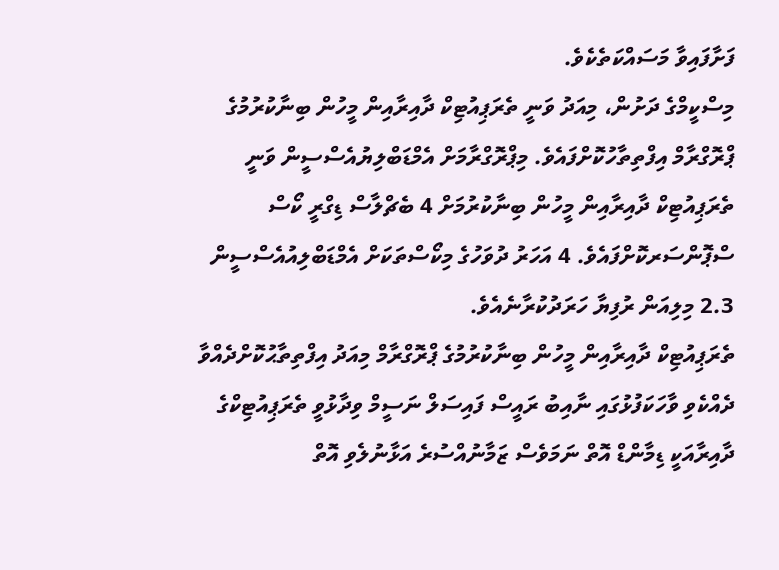ފަށާފައިވާ މަސައްކަތެކެވެ.
މިސްކީމްގެ ދަށުން، މިއަދު ވަނީ ތެރަޕިއުޓިކް ދާއިރާއިން މީހުން ބިނާކުރުމުގެ ޕްރޮގްރާމް އިފްތިތާހުކޮށްފައެވެ. މިޕްރޮގްރާމަށް އެމްޑަބްލިޔުއެސްސީން ވަނީ ތެރަޕިއުޓިކް ދާއިރާއިން މީހުން ބިނާކުރުމަށް 4 ބެޗްލާސް ޑިގްރީ ކޯސް ސްޕޮންސަރކޮށްފައެވެ. 4 އަހަރު ދުވަހުގެ މިކޯސްތަކަށް އެމްޑަބްލިއުއެސްސީން 2.3 މިލިއަން ރުފިޔާ ހަރަދުކުރާނެއެވެ.
ތެރަޕިއުޓިކް ދާއިރާއިން މީހުން ބިނާކުރުމުގެ ޕްރޮގްރާމް މިއަދު އިފްތިތާޙުކޮށްދެއްވާ ދެއްކެވި ވާހަކަފުޅުގައި ނާއިބު ރައީސް ފައިސަލް ނަސީމް ވިދާޅުވީ ތެރަޕިއުޓިކްގެ ދާއިރާއަކީ ޑިމާންޑް އޮތް ނަމަވެސް ޒަމާނުއްސުރެ އަޅާނުލެވި އޮތް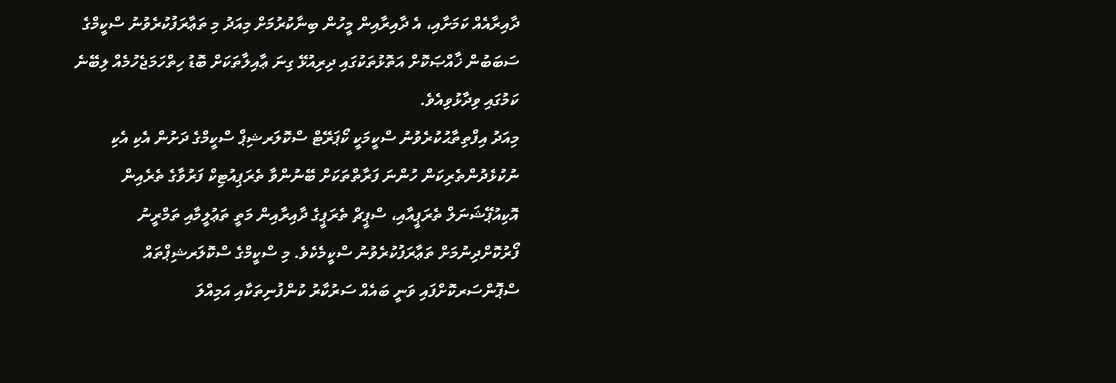ދާއިރާއެއް ކަމަށާއި، އެ ދާއިރާއިން މީހުން ބިނާކުރުމަށް މިއަދު މި ތަޢާރަފުކުރެވުނު ސްކީމްގެ ސަބަބުން ޚާއްޞަކޮށް އަތޮޅުތަކުގައި ދިރިއުޅޭ ގިނަ ޢާއިލާތަކަށް ބޮޑު ހިތްހަމަޖެހުމެއް ލިބޭނެ ކަމުގައި ވިދާޅުވިއެވެ.
މިއަދު އިފްތިތާޙުކުރެވުނު ސްކީމަކީ ކޯޕަރޭޓް ސްކޮލަރޝިޕް ސްކީމްގެ ދަށުން އެކި އެކި ނުކުޅެދުންތެރިކަން ހުންނަ ފަރާތްތަކަށް ބޭނުންވާ ތެރަޕިއުޓިކް ފަރުވާގެ ތެރެއިން އޮކިއުޕޭޝަނަލް ތެރަޕީއާއި، ސްޕީޗް ތެރަޕީގެ ދާއިރާއިން މަތީ ތަޢުލީމާއި ތަމްރީނު ފޯރުކޮށްދިނުމަށް ތަޢާރަފުކުރެވުނު ސްކީމެކެވެ. މި ސްކީމްގެ ސްކޮލަރޝިޕްތައް ސްޕޮންސަރކޮށްފައި ވަނީ ބައެއް ސަރުކާރު ކުންފުނިތަކާއި އަމިއްލަ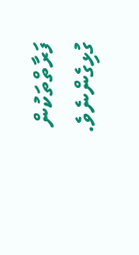ފަރާތްތަކުން ގުޅިގެންނެވެ.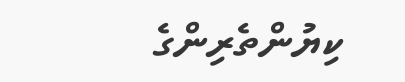ކިޔުންތެރިންގެ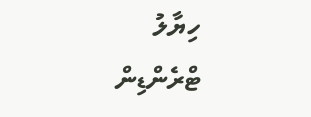ހިޔާލު
ޓްރެންޑިން